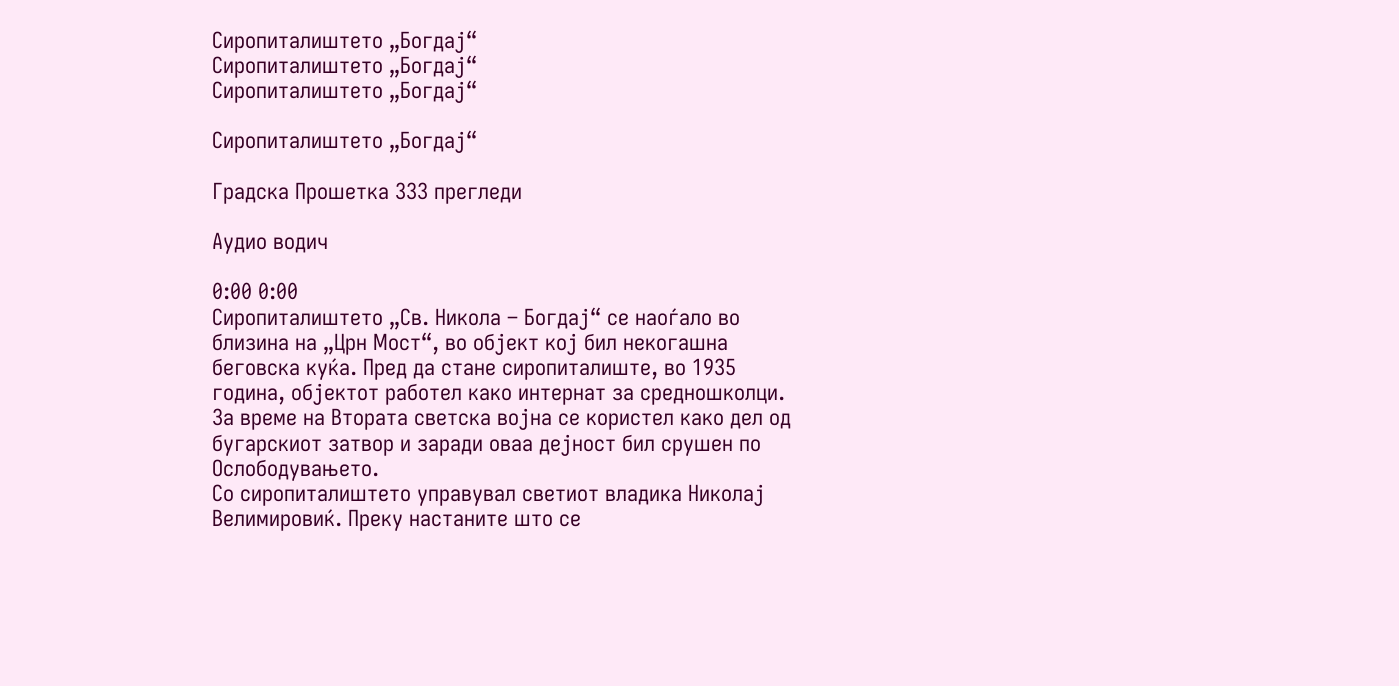Сиропиталиштето „Богдај“
Сиропиталиштето „Богдај“
Сиропиталиштето „Богдај“

Сиропиталиштето „Богдај“

Градска Прошетка 333 прегледи

Аудио водич

0:00 0:00
Сиропиталиштето „Св. Никола – Богдај“ се наоѓало во близина на „Црн Мост“, во објект кој бил некогашна беговска куќа. Пред да стане сиропиталиште, во 1935 година, објектот работел како интернат за средношколци. За време на Втората светска војна се користел како дел од бугарскиот затвор и заради оваа дејност бил срушен по Ослободувањето.
Со сиропиталиштето управувал светиот владика Николај Велимировиќ. Преку настаните што се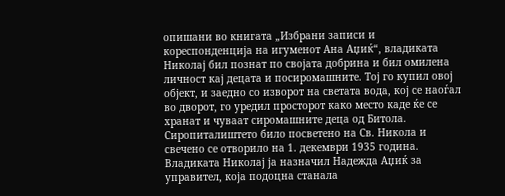опишани во книгата „Избрани записи и кореспонденција на игуменот Ана Аџиќ“, владиката Николај бил познат по својата добрина и бил омилена личност кај децата и посиромашните. Тој го купил овој објект, и заедно со изворот на светата вода, кој се наоѓал во дворот, го уредил просторот како место каде ќе се хранат и чуваат сиромашните деца од Битола. Сиропиталиштето било посветено на Св. Никола и свечено се отворило на 1. декември 1935 година.
Владиката Николај ја назначил Надежда Аџиќ за управител, која подоцна станала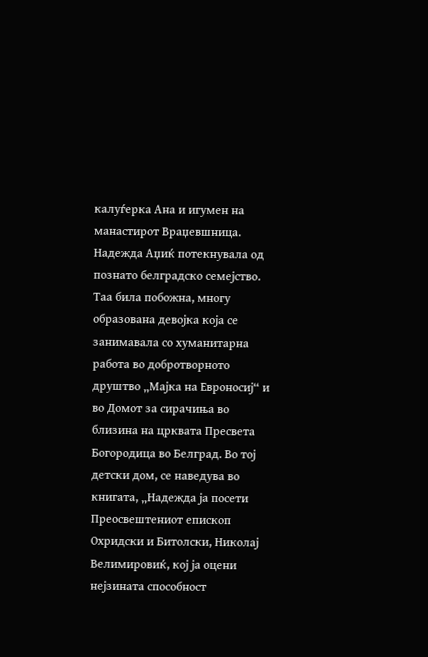калуѓерка Ана и игумен на манастирот Враџевшница. Надежда Аџиќ потекнувала од познато белградско семејство. Таа била побожна, многу образована девојка која се занимавала со хуманитарна работа во добротворното друштво „Мајка на Евроносиј“ и во Домот за сирачиња во близина на црквата Пресвета Богородица во Белград. Во тој детски дом, се наведува во книгата, „Надежда ја посети Преосвештениот епископ Охридски и Битолски, Николај Велимировиќ, кој ја оцени нејзината способност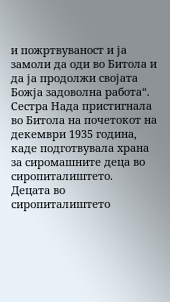и пожртвуваност и ја замоли да оди во Битола и да ја продолжи својата Божја задоволна работа“. Сестра Нада пристигнала во Битола на почетокот на декември 1935 година, каде подготвувала храна за сиромашните деца во сиропиталиштето.
Децата во сиропиталиштето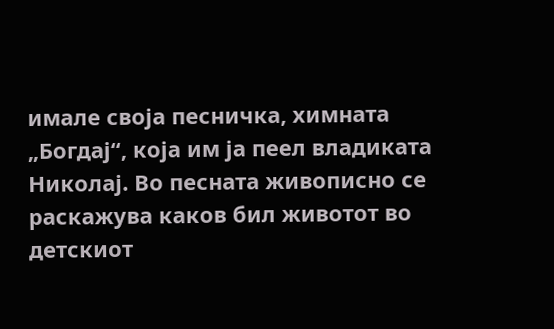имале своја песничка, химната „Богдај“, која им ја пеел владиката Николај. Во песната живописно се раскажува каков бил животот во детскиот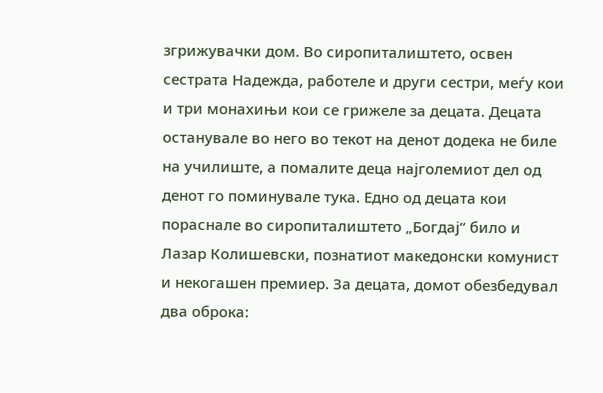згрижувачки дом. Во сиропиталиштето, освен сестрата Надежда, работеле и други сестри, меѓу кои и три монахињи кои се грижеле за децата. Децата останувале во него во текот на денот додека не биле на училиште, а помалите деца најголемиот дел од денот го поминувале тука. Едно од децата кои пораснале во сиропиталиштето „Богдај“ било и Лазар Колишевски, познатиот македонски комунист и некогашен премиер. За децата, домот обезбедувал два оброка: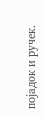појадок и ручек.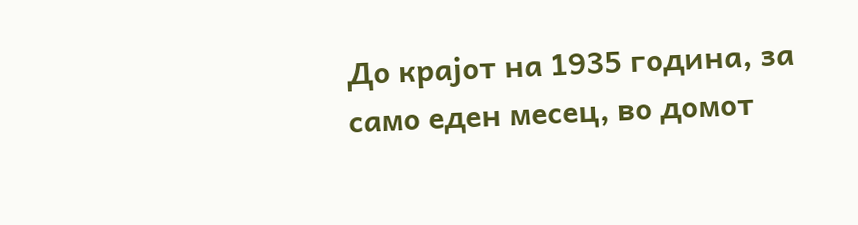До крајот на 1935 година, за само еден месец, во домот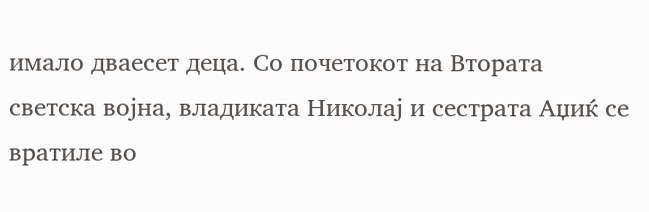имало дваесет деца. Со почетокот на Втората светска војна, владиката Николај и сестрата Аџиќ се вратиле во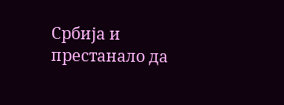Србија и престанало да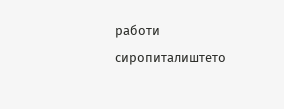работи сиропиталиштето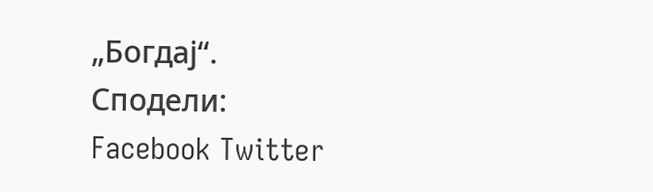„Богдај“.
Сподели: Facebook Twitter